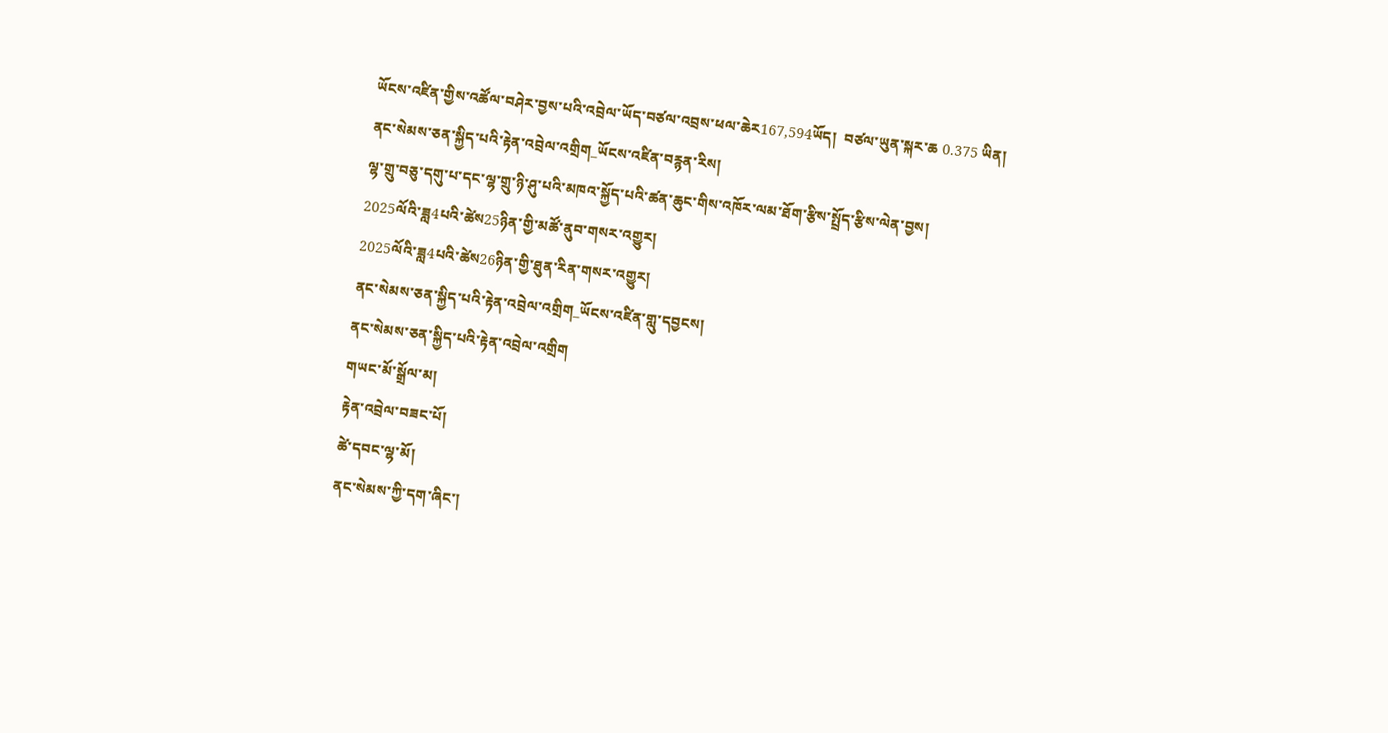ཡོངས་འཛིན་གྱིས་འཚོལ་བཤེར་བྱས་པའི་འབྲེལ་ཡོད་བཙལ་འབྲས་ཕལ་ཆེར167,594ཡོད།  བཙལ་ཡུན་སྐར་ཆ 0.375 ཡིན།
ནང་སེམས་ཅན་སྐྱིད་པའི་རྟེན་འབྲེལ་འགྲིག_ཡོངས་འཛིན་བརྙན་རིས།
ལྷ་གྲུ་བཅུ་དགུ་པ་དང་ལྷ་གྲུ་ཉི་ཤུ་པའི་མཁའ་སྐྱོད་པའི་ཚན་ཆུང་གིས་འཁོར་ལམ་ཐོག་རྩིས་སྤྲོད་རྩིས་ལེན་བྱས།
2025ལོའི་ཟླ4པའི་ཚེས25ཉིན་གྱི་མཚོ་ནུབ་གསར་འགྱུར།
2025ལོའི་ཟླ4པའི་ཚེས26ཉིན་གྱི་ཐུན་རིན་གསར་འགྱུར།
ནང་སེམས་ཅན་སྐྱིད་པའི་རྟེན་འབྲེལ་འགྲིག_ཡོངས་འཛིན་གླུ་དབྱངས།
ནང་སེམས་ཅན་སྐྱིད་པའི་རྟེན་འབྲེལ་འགྲིག
གཡང་མོ་སྒྲོལ་མ།
རྟེན་འབྲེལ་བཟང་པོ།
ཚེ་དབང་ལྷ་མོ།
ནང་སེམས་ཀྱི་དག་ཞིང་།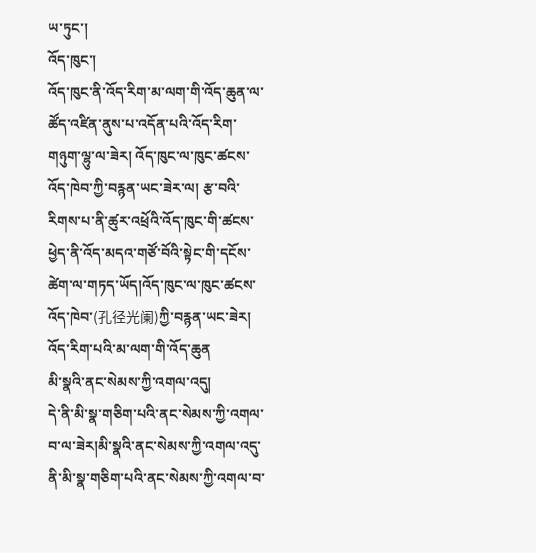ཡ་ཏུང་།
འོད་ཁུང་།
འོད་ཁུང་ནི་འོད་རིག་མ་ལག་གི་འོད་ཆུན་ལ་ཚོད་འཛིན་ནུས་པ་འདོན་པའི་འོད་རིག་གཉུག་ལྷུ་ལ་ཟེར། འོད་ཁུང་ལ་ཁུང་ཚངས་འོད་ཁེབ་ཀྱི་བརྙན་ཡང་ཟེར་ལ། རྩ་བའི་རིགས་པ་ནི་ཚུར་འཕྲོའི་འོད་ཁུང་གི་ཚངས་ཕྱེད་ནི་འོད་མདའ་གཙོ་བོའི་སྟེང་གི་དངོས་ཚེག་ལ་གཏད་ཡོད།འོད་ཁུང་ལ་ཁུང་ཚངས་འོད་ཁེབ་(孔径光阑)ཀྱི་བརྙན་ཡང་ཟེར། འོད་རིག་པའི་མ་ལག་གི་འོད་ཆུན
མི་སྣའི་ནང་སེམས་ཀྱི་འགལ་འདུ།
དེ་ནི་མི་སྣ་གཅིག་པའི་ནང་སེམས་ཀྱི་འགལ་བ་ལ་ཟེར།མི་སྣའི་ནང་སེམས་ཀྱི་འགལ་འདུ་ནི་མི་སྣ་གཅིག་པའི་ནང་སེམས་ཀྱི་འགལ་བ་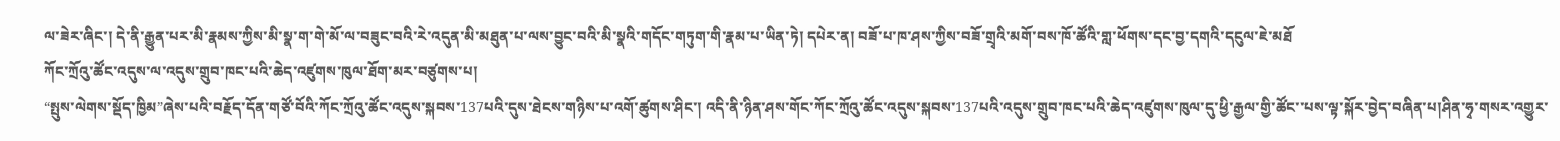ལ་ཟེར་ཞིང་། དེ་ནི་རྒྱུན་པར་མི་རྣམས་ཀྱིས་མི་སྣ་ག་གེ་མོ་ལ་བཟུང་བའི་རེ་འདུན་མི་མཐུན་པ་ལས་བྱུང་བའི་མི་སྣའི་གདོང་གཏུག་གི་རྣམ་པ་ཡིན་ཏེ། དཔེར་ན། བཟོ་པ་ཁ་ཤས་ཀྱིས་བཟོ་གྲྭའི་མགོ་བས་ཁོ་ཚོའི་གླ་ཕོགས་དང་བྱ་དགའི་དངུལ་ཇེ་མཐོ
ཀོང་ཀྲོའུ་ཚོང་འདུས་ལ་འདུས་གྲུབ་ཁང་པའི་ཆེད་འཛུགས་ཁུལ་ཐོག་མར་བཙུགས་པ།
“སྤུས་ལེགས་སྡོད་ཁྱིམ”ཞེས་པའི་བརྗོད་དོན་གཙོ་བོའི་ཀོང་ཀྲོའུ་ཚོང་འདུས་སྐབས་137པའི་དུས་ཐེངས་གཉིས་པ་འགོ་ཚུགས་ཤིང་། འདི་ནི་ཉིན་ཤས་གོང་ཀོང་ཀྲོའུ་ཚོང་འདུས་སྐབས་137པའི་འདུས་གྲུབ་ཁང་པའི་ཆེད་འཛུགས་ཁུལ་དུ་ཕྱི་རྒྱལ་གྱི་ཚོང་་པས་ལྟ་སྐོར་བྱེད་བཞིན་པ།ཤིན་ཧྭ་གསར་འགྱུར་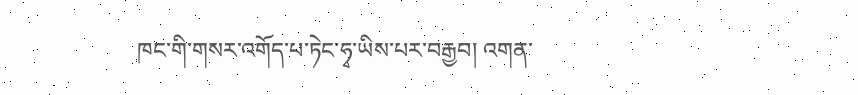ཁང་གི་གསར་འགོད་པ་ཏེང་ཧྭ་ཡིས་པར་བརྒྱབ། འགན་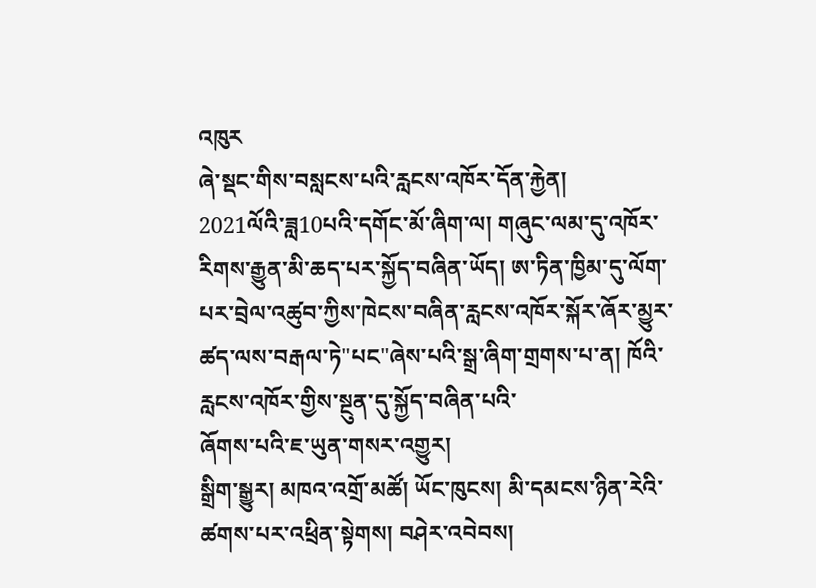འཁུར
ཞེ་སྡང་གིས་བསླངས་པའི་རླངས་འཁོར་དོན་རྐྱེན།
2021ལོའི་ཟླ10པའི་དགོང་མོ་ཞིག་ལ། གཞུང་ལམ་དུ་འཁོར་རིགས་རྒྱུན་མི་ཆད་པར་སྐྱོད་བཞིན་ཡོད། ཨ་ཏིན་ཁྱིམ་དུ་ལོག་པར་བྲེལ་འཚུབ་ཀྱིས་ཁེངས་བཞིན་རླངས་འཁོར་སྐོར་ཞོར་མྱུར་ཚད་ལས་བརྒལ་ཏེ"པང"ཞེས་པའི་སྒྲ་ཞིག་གྲགས་པ་ན། ཁོའི་རླངས་འཁོར་གྱིས་སྔུན་དུ་སྐྱོད་བཞིན་པའི་
ཞོགས་པའི་ཇ་ཡུན་གསར་འགྱུར།
སྒྲིག་སྒྱུར། མཁའ་འགྲོ་མཚོ། ཡོང་ཁུངས། མི་དམངས་ཉིན་རེའི་ཚགས་པར་འཕྲིན་སྟེགས། བཤེར་འབེབས།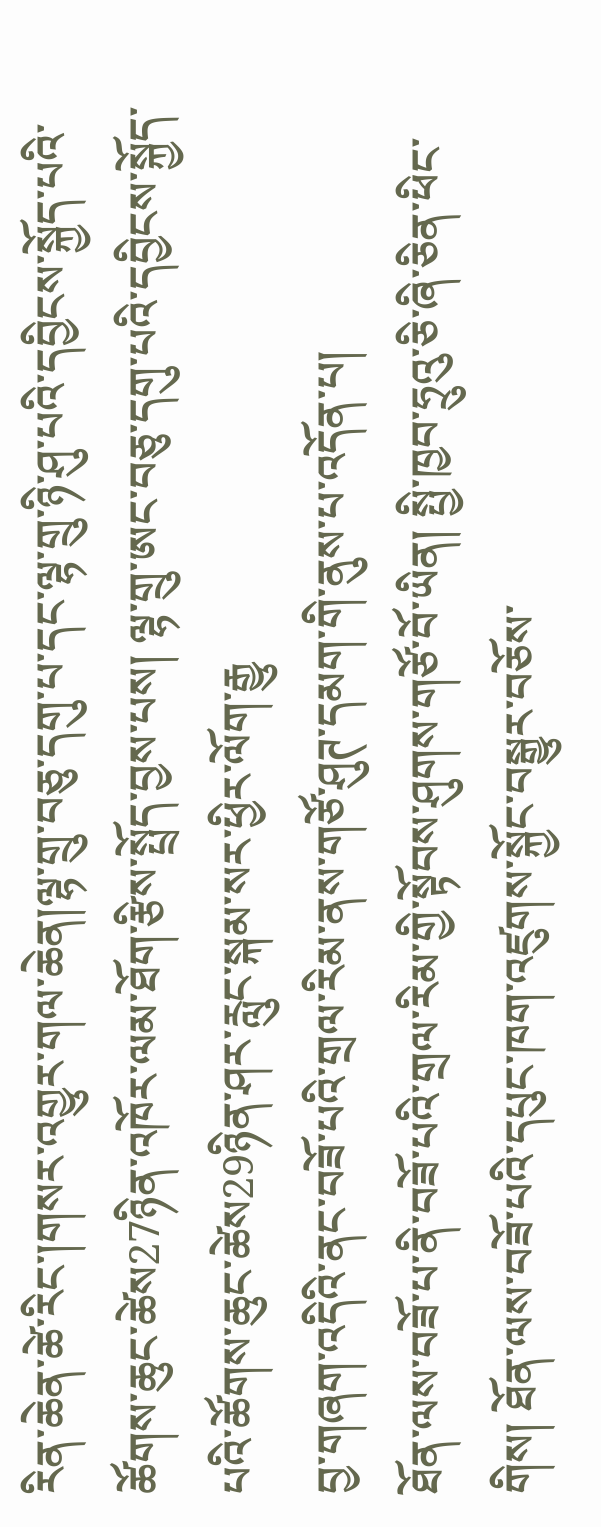རིན་ཆེན་ཚེ་རིང་།གསར་འགྱུར་གལ་ཆེན།ལྷ་གྲུ་བཅུ་དགུ་པ་དང་ལྷ་གྲུ་ཉི་ཤུ་པའི་དབྱིངས་སྐྱོད་པའི་ཚོགས་ཆུང་ཚེས27ཉིན་འཁོར་ལམ་ཐོག་རྩིས་སྤྲོད་བྱས་པས། ལྷ་གྲུ་ཨང་བཅུ་དགུ་པའི་དབྱིངས་སྐྱོད་པའི་ཚོགས་ཆུང་ཚེས29ཉིན་ཤར་རླུང་སྐམ་སར་ཕྱིར་ལོག་རྒྱུ
བྱ་གཞག་འདིའི་ནང་བཟོ་པའི་གྲལ་རིམ་ནས་གཙོ་ཤུཊ་དམག་གི་ནུས་པ་འདོན་པ།
ཐོན་ལས་བཟོ་པ་ནི་བཟོ་པའི་གྲལ་རིམ་གྱི་སྟོབས་ཤུགས་གཙོ་བོ་ཡིན། སྤྱི་ཁྱབ་ཧྲུའུ་ཅི་ཞི་ཅིན་ཕིང་གིས། ཐོན་ལས་བཟོ་པའི་དཔུང་ཁག་འཛུགས་སྐྱོང་བསྒྱུར་བཅོས་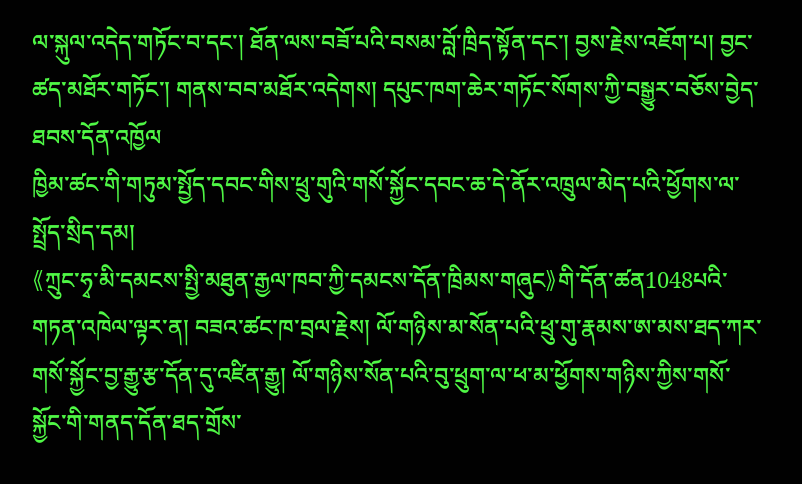ལ་སྐུལ་འདེད་གཏོང་བ་དང་། ཐོན་ལས་བཟོ་པའི་བསམ་བློ་ཁྲིད་སྟོན་དང་། བྱས་རྗེས་འཇོག་པ། བྱང་ཚད་མཐོར་གཏོང་། གནས་བབ་མཐོར་འདེགས། དཔུང་ཁག་ཆེར་གཏོང་སོགས་ཀྱི་བསྒྱུར་བཅོས་བྱེད་ཐབས་དོན་འཁྱོལ
ཁྱིམ་ཚང་གི་གཏུམ་སྤྱོད་དབང་གིས་ཕྲུ་གུའི་གསོ་སྐྱོང་དབང་ཆ་དེ་ནོར་འཁྲུལ་མེད་པའི་ཕྱོགས་ལ་སྤྲོད་སྲིད་དམ།
《ཀྲུང་ཧྭ་མི་དམངས་སྤྱི་མཐུན་རྒྱལ་ཁབ་ཀྱི་དམངས་དོན་ཁྲིམས་གཞུང》གི་དོན་ཚན1048པའི་གཏན་འཁེལ་ལྟར་ན། བཟའ་ཚང་ཁ་བྲལ་རྗེས། ལོ་གཉིས་མ་སོན་པའི་ཕྲུ་གུ་རྣམས་ཨ་མས་ཐད་ཀར་གསོ་སྐྱོང་བྱ་རྒྱུ་རྩ་དོན་དུ་འཛིན་རྒྱུ། ལོ་གཉིས་སོན་པའི་བུ་ཕྲུག་ལ་ཕ་མ་ཕྱོགས་གཉིས་ཀྱིས་གསོ་སྐྱོང་གི་གནད་དོན་ཐད་གྲོས་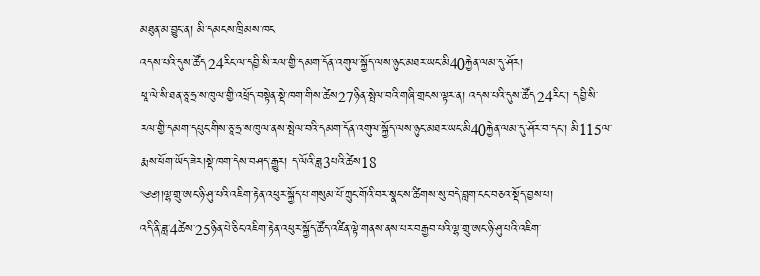མཐུན་མ་བྱུང་ན། མི་དམངས་ཁྲིམས་ཁང
འདས་པའི་དུས་ཚོད24རིང་ལ་དབྱི་སི་རལ་གྱི་དམག་དོན་འགུལ་སྐྱོད་ལས་ཉུང་མཐར་ཡང་མི40རྐྱེན་ལམ་དུ་ཤོར།
ཕཱ་ལེ་སི་ཐན་ཅཱ་ཧྲ་ས་ཁུལ་གྱི་འཕྲོད་བསྟེན་སྡེ་ཁག་གིས་ཚེས27ཉིན་སྤེལ་བའི་གཞི་གྲངས་ལྟར་ན། འདས་པའི་དུས་ཚོད24རིང་། དབྱི་སི་རལ་གྱི་དམག་དཔུང་གིས་ཅཱ་ཧྲ་ས་ཁུལ་ནས་སྤེལ་བའི་དམག་དོན་འགུལ་སྐྱོད་ལས་ཉུང་མཐར་ཡང་མི40རྐྱེན་ལམ་དུ་ཤོར་བ་དང་། མི115ལ་རྨས་ཕོག་ཡོད་ཟེར།སྡེ་ཁག་དེས་བཤད་རྒྱུར། ད་ལོའི་ཟླ3པའི་ཚེས18
༄༅།།ལྷ་གྲུ་ཨང་ཉི་ཤུ་པའི་འཇིག་རྟེན་འཕུར་སྐྱོད་པ་གསུམ་པོ་ཀྲུང་གོའི་བར་སྣང་ས་ཚིགས་སུ་བདེ་བླག་ངང་བཅའ་སྡོད་བྱས་པ།
འདི་ནི་ཟླ་4ཚེས་25ཉིན་པེ་ཅིང་འཇིག་རྟེན་འཕུར་སྐྱོད་ཚོད་འཛིན་ལྟེ་གནས་ནས་པར་བརྒྱབ་པའི་ལྷ་གྲུ་ཨང་ཉི་ཤུ་པའི་འཇིག་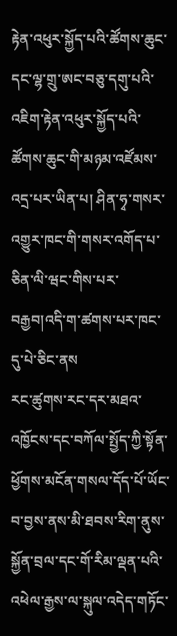རྟེན་འཕུར་སྐྱོད་པའི་ཚོགས་ཆུང་དང་ལྷ་གྲུ་ཨང་བཅུ་དགུ་པའི་འཇིག་རྟེན་འཕུར་སྐྱོད་པའི་ཚོགས་ཆུང་གི་མཉམ་འཛོམས་འདྲ་པར་ཡིན་པ། ཤིན་ཧྭ་གསར་འགྱུར་ཁང་གི་གསར་འགོད་པ་ཅིན་ལི་ཝང་གིས་པར་བརྒྱབ།འདི་ག་ཚགས་པར་ཁང་དུ་པེ་ཅིང་ནས
རང་ཚུགས་རང་དར་མཐའ་འཁྱོངས་དང་བཀོལ་སྤྱོད་ཀྱི་སྟོན་ཕྱོགས་མངོན་གསལ་དོད་པོ་ཡོང་བ་བྱས་ནས་མི་ཐབས་རིག་ནུས་སྐྱོན་བྲལ་དང་གོ་རིམ་ལྡན་པའི་འཕེལ་རྒྱས་ལ་སྐུལ་འདེད་གཏོང་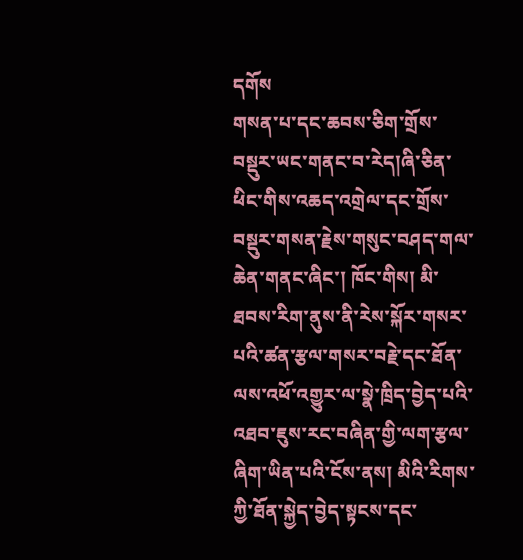དགོས
གསན་པ་དང་ཆབས་ཅིག་གྲོས་བསྡུར་ཡང་གནང་བ་རེད།ཞི་ཅིན་ཕིང་གིས་འཆད་འགྲེལ་དང་གྲོས་བསྡུར་གསན་རྗེས་གསུང་བཤད་གལ་ཆེན་གནང་ཞིང་། ཁོང་གིས། མི་ཐབས་རིག་ནུས་ནི་རེས་སྐོར་གསར་པའི་ཚན་རྩལ་གསར་བརྗེ་དང་ཐོན་ལས་འཕོ་འགྱུར་ལ་སྣེ་ཁྲིད་བྱེད་པའི་འཐབ་ཇུས་རང་བཞིན་གྱི་ལག་རྩལ་ཞིག་ཡིན་པའི་ངོས་ནས། མིའི་རིགས་ཀྱི་ཐོན་སྐྱེད་བྱེད་སྟངས་དང་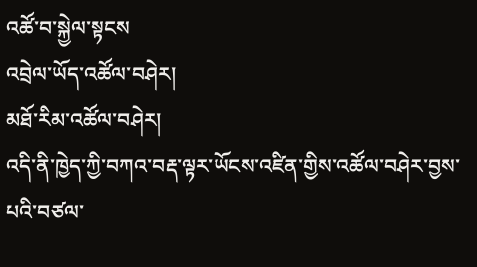འཚོ་བ་སྐྱེལ་སྟངས
འབྲེལ་ཡོད་འཚོལ་བཤེར།
མཐོ་རིམ་འཚོལ་བཤེར།
འདི་ནི་ཁྱེད་ཀྱི་བཀའ་བརྡ་ལྟར་ཡོངས་འཛིན་གྱིས་འཚོལ་བཤེར་བྱས་པའི་བཙལ་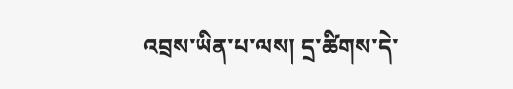འབྲས་ཡིན་པ་ལས། དྲ་ཚིགས་དེ་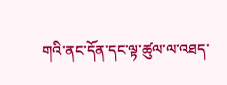གའི་ནང་དོན་དང་ལྟ་ཚུལ་ལ་འཐད་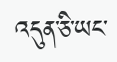འདུན་ཅི་ཡང་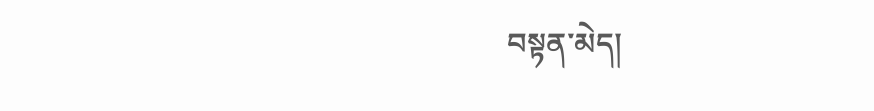བསྟན་མེད།